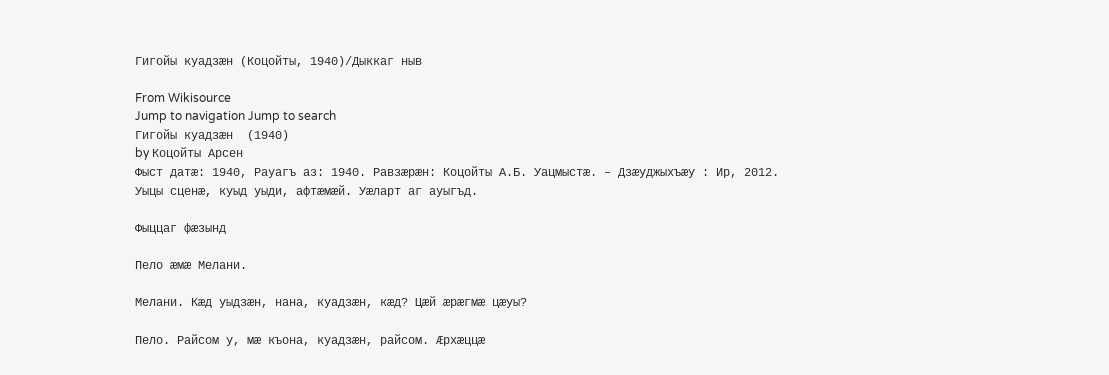Гигойы куадзæн (Коцойты, 1940)/Дыккаг ныв

From Wikisource
Jump to navigation Jump to search
Гигойы куадзæн  (1940)
by Коцойты Арсен
Фыст датæ: 1940, Рауагъ аз: 1940. Равзæрæн: Коцойты А.Б. Уацмыстæ. – Дзæуджыхъæу : Ир, 2012.
Уыцы сценæ, куыд уыди, афтæмæй. Уæларт аг ауыгъд.

Фыццаг фæзынд

Пело æмæ Мелани.

Мелани. Кæд уыдзæн, нана, куадзæн, кæд? Цæй æрæгмæ цæуы?

Пело. Райсом у, мæ къона, куадзæн, райсом. Æрхæццæ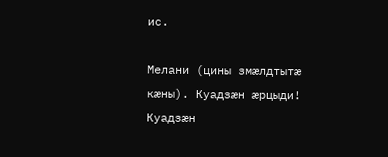ис.

Мелани (цины змæлдтытæ кæны). Куадзæн æрцыди! Куадзæн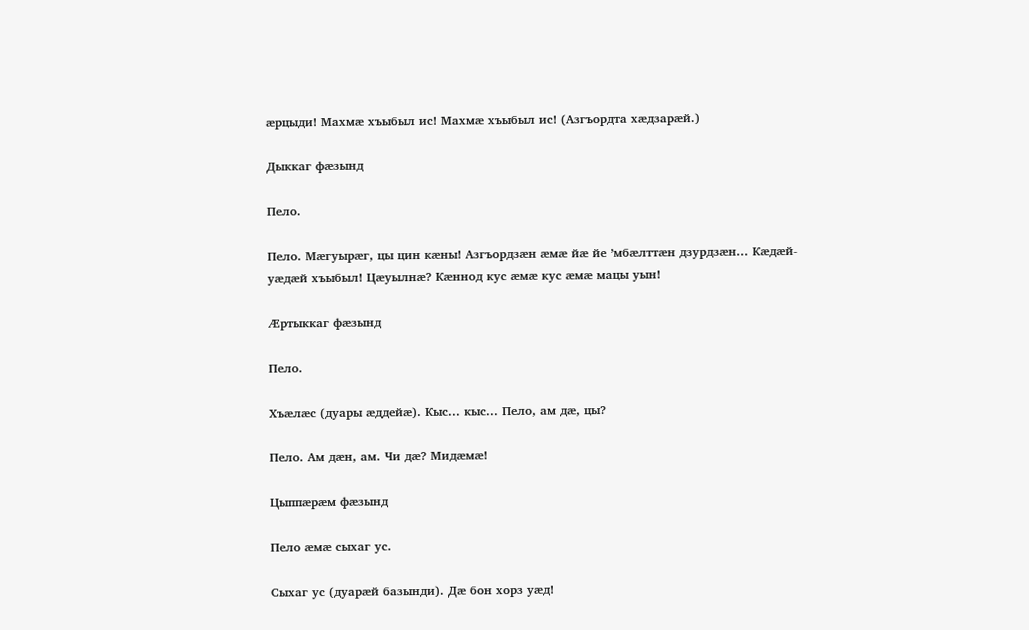æрцыди! Махмæ хъыбыл ис! Махмæ хъыбыл ис! (Азгъордта хæдзарæй.)

Дыккаг фæзынд

Пело.

Пело. Мæгуырæг, цы цин кæны! Азгъордзæн æмæ йæ йе ’мбæлттæн дзурдзæн... Кæдæй-уæдæй хъыбыл! Цæуылнæ? Кæннод кус æмæ кус æмæ мацы уын!

Æртыккаг фæзынд

Пело.

Xъæлæс (дуары æддейæ). Кыс... кыс... Пело, ам дæ, цы?

Пело. Ам дæн, ам. Чи дæ? Мидæмæ!

Цыппæрæм фæзынд

Пело æмæ сыхаг ус.

Сыхаг ус (дуарæй базынди). Дæ бон хорз уæд!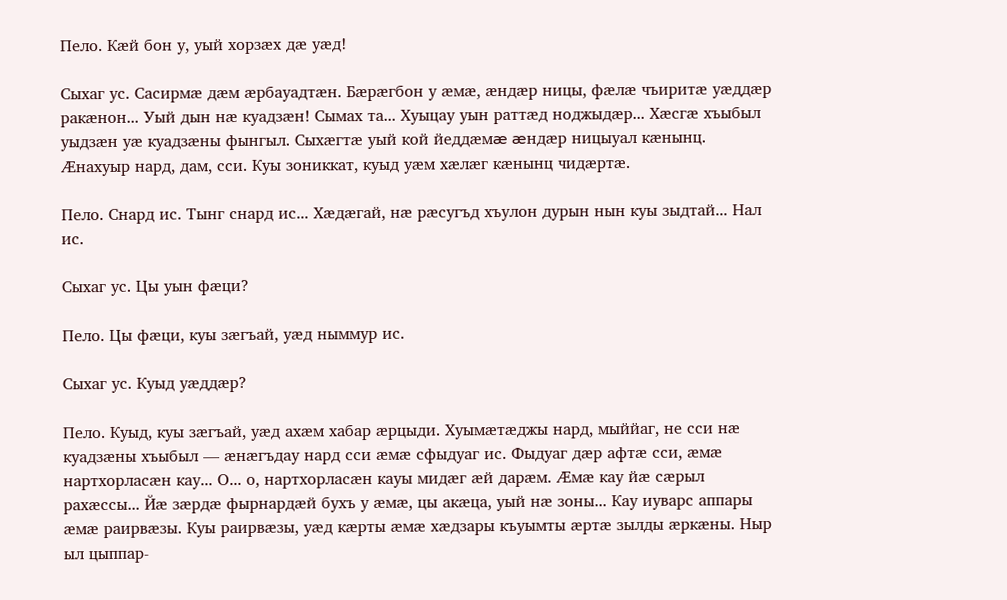Пело. Кæй бон у, уый хорзæх дæ уæд!

Сыхаг ус. Сасирмæ дæм æрбауадтæн. Бæрæгбон у æмæ, æндæр ницы, фæлæ чъиритæ уæддæр ракæнон... Уый дын нæ куадзæн! Сымах та... Хуыцау уын раттæд ноджыдæр... Хæсгæ хъыбыл уыдзæн уæ куадзæны фынгыл. Сыхæгтæ уый кой йеддæмæ æндæр ницыуал кæнынц. Æнахуыр нард, дам, сси. Куы зониккат, куыд уæм хæлæг кæнынц чидæртæ.

Пело. Снард ис. Тынг снард ис... Хæдæгай, нæ рæсугъд хъулон дурын нын куы зыдтай... Нал ис.

Сыхаг ус. Цы уын фæци?

Пело. Цы фæци, куы зæгъай, уæд ныммур ис.

Сыхаг ус. Куыд уæддæр?

Пело. Куыд, куы зæгъай, уæд ахæм хабар æрцыди. Хуымæтæджы нард, мыййаг, не сси нæ куадзæны хъыбыл — æнæгъдау нард сси æмæ сфыдуаг ис. Фыдуаг дæр афтæ сси, æмæ нартхорласæн кау... О... о, нартхорласæн кауы мидæг æй дарæм. Æмæ кау йæ сæрыл рахæссы... Йæ зæрдæ фырнардæй бухъ у æмæ, цы акæца, уый нæ зоны... Кау иуварс аппары æмæ раирвæзы. Куы раирвæзы, уæд кæрты æмæ хæдзары къуымты æртæ зылды æркæны. Ныр ыл цыппар-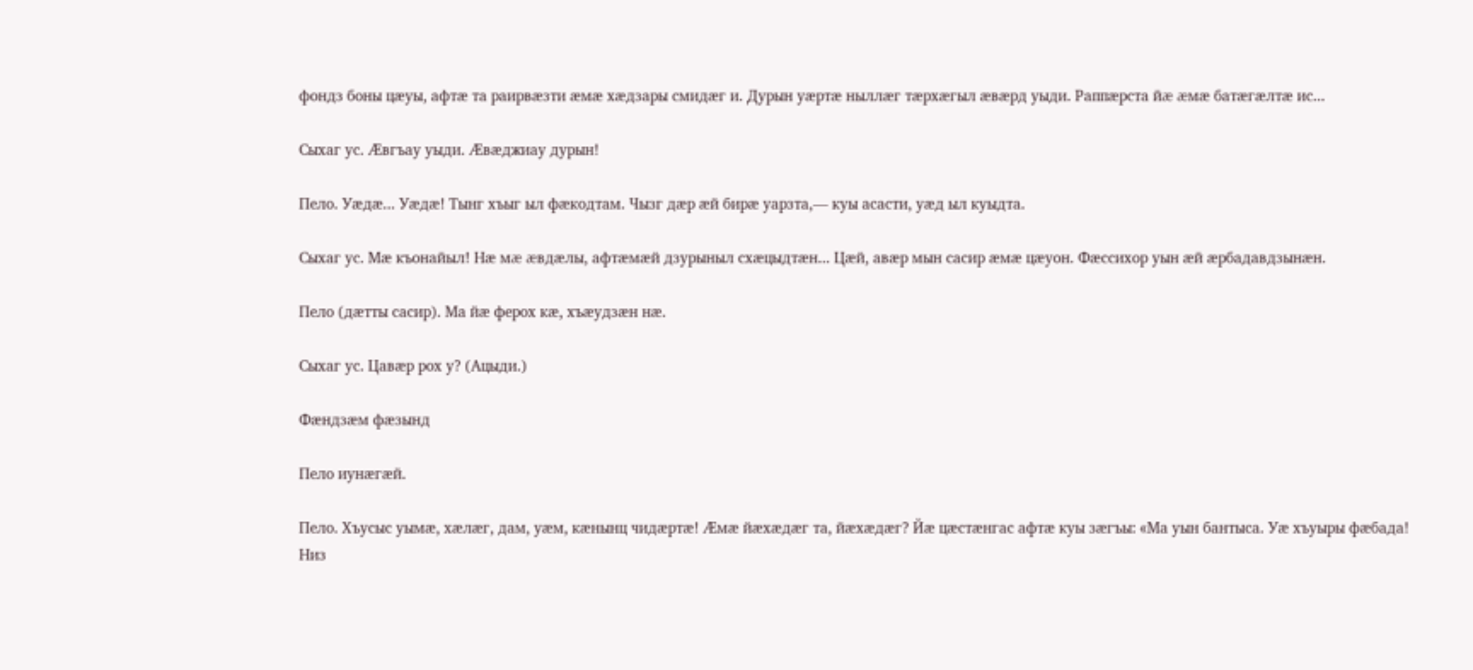фондз боны цæуы, афтæ та раирвæзти æмæ хæдзары смидæг и. Дурын уæртæ ныллæг тæрхæгыл æвæрд уыди. Раппæрста йæ æмæ батæгæлтæ ис...

Сыхаг ус. Æвгъау уыди. Æвæджиау дурын!

Пело. Уæдæ... Уæдæ! Тынг хъыг ыл фæкодтам. Чызг дæр æй бирæ уарзта,— куы асасти, уæд ыл куыдта.

Сыхаг ус. Мæ къонайыл! Нæ мæ æвдæлы, афтæмæй дзурыныл схæцыдтæн... Цæй, авæр мын сасир æмæ цæуон. Фæссихор уын æй æрбадавдзынæн.

Пело (дæтты сасир). Ма йæ ферох кæ, хъæудзæн нæ.

Сыхаг ус. Цавæр рох у? (Ацыди.)

Фæндзæм фæзынд

Пело иунæгæй.

Пело. Хъусыс уымæ, хæлæг, дам, уæм, кæнынц чидæртæ! Æмæ йæхæдæг та, йæхæдæг? Йæ цæстæнгас афтæ куы зæгъы: «Ма уын бантыса. Уæ хъуыры фæбада! Низ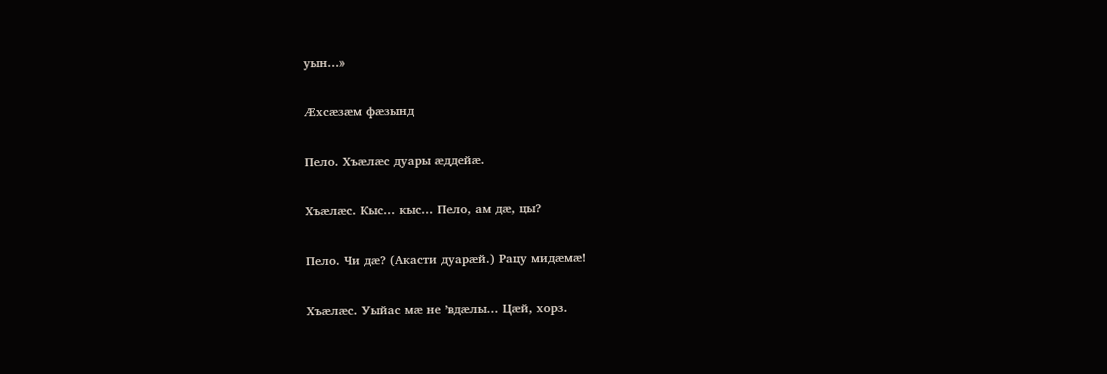уын...»

Æхсæзæм фæзынд

Пело. Хъæлæс дуары æддейæ.

Xъæлæс. Кыс... кыс... Пело, ам дæ, цы?

Пело. Чи дæ? (Акасти дуарæй.) Рацу мидæмæ!

Xъæлæс. Уыйас мæ не ’вдæлы... Цæй, хорз.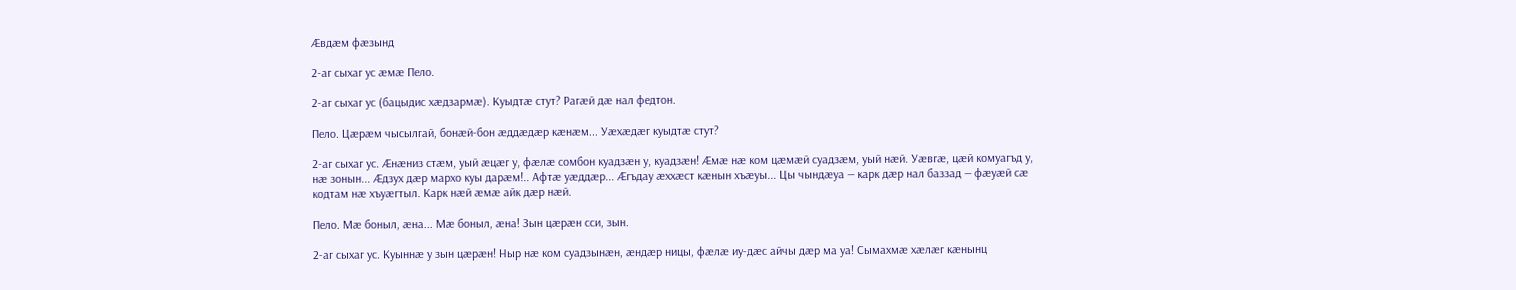Æвдæм фæзынд

2-аг сыхаг ус æмæ Пело.

2-аг сыхаг ус (бацыдис хæдзармæ). Куыдтæ стут? Рагæй дæ нал федтон.

Пело. Цæрæм чысылгай, бонæй-бон æддæдæр кæнæм... Уæхæдæг куыдтæ стут?

2-аг сыхаг ус. Æнæниз стæм, уый æцæг у, фæлæ сомбон куадзæн у, куадзæн! Æмæ нæ ком цæмæй суадзæм, уый нæй. Уæвгæ, цæй комуагъд у, нæ зонын... Æдзух дæр мархо куы дарæм!.. Афтæ уæддæр... Æгъдау æххæст кæнын хъæуы... Цы чындæуа — карк дæр нал баззад — фæуæй сæ кодтам нæ хъуæгтыл. Карк нæй æмæ айк дæр нæй.

Пело. Мæ боныл, æна... Мæ боныл, æна! Зын цæрæн сси, зын.

2-аг сыхаг ус. Куыннæ у зын цæрæн! Ныр нæ ком суадзынæн, æндæр ницы, фæлæ иу-дæс айчы дæр ма уа! Сымахмæ хæлæг кæнынц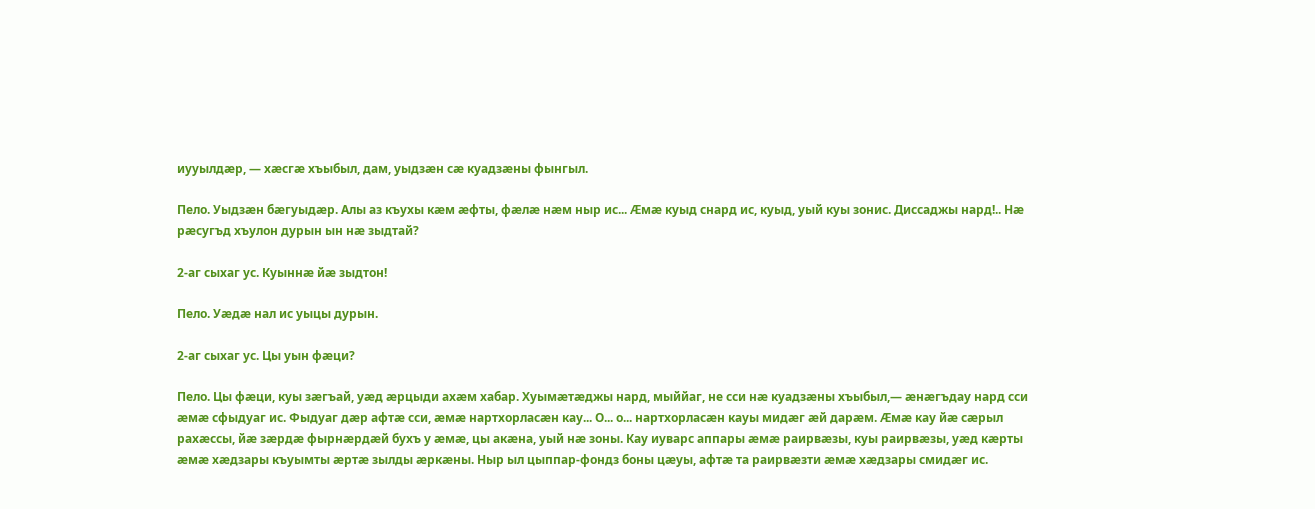иууылдæр, — хæсгæ хъыбыл, дам, уыдзæн сæ куадзæны фынгыл.

Пело. Уыдзæн бæгуыдæр. Алы аз къухы кæм æфты, фæлæ нæм ныр ис... Æмæ куыд снард ис, куыд, уый куы зонис. Диссаджы нард!.. Нæ рæсугъд хъулон дурын ын нæ зыдтай?

2-аг сыхаг ус. Куыннæ йæ зыдтон!

Пело. Уæдæ нал ис уыцы дурын.

2-аг сыхаг ус. Цы уын фæци?

Пело. Цы фæци, куы зæгъай, уæд æрцыди ахæм хабар. Хуымæтæджы нард, мыййаг, не сси нæ куадзæны хъыбыл,— æнæгъдау нард сси æмæ сфыдуаг ис. Фыдуаг дæр афтæ сси, æмæ нартхорласæн кау... О... о... нартхорласæн кауы мидæг æй дарæм. Æмæ кау йæ сæрыл рахæссы, йæ зæрдæ фырнæрдæй бухъ у æмæ, цы акæна, уый нæ зоны. Кау иуварс аппары æмæ раирвæзы, куы раирвæзы, уæд кæрты æмæ хæдзары къуымты æртæ зылды æркæны. Ныр ыл цыппар-фондз боны цæуы, афтæ та раирвæзти æмæ хæдзары смидæг ис.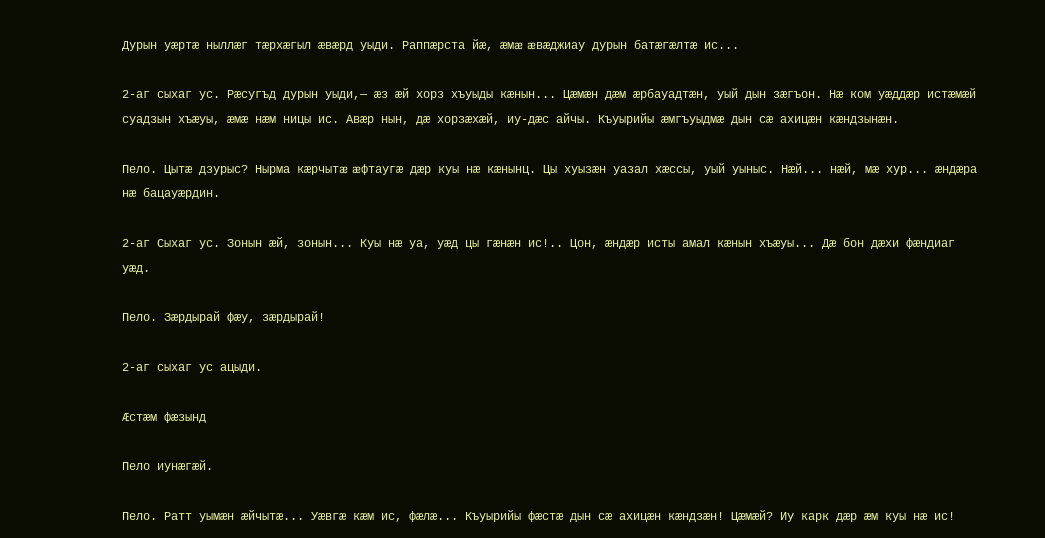Дурын уæртæ ныллæг тæрхæгыл æвæрд уыди. Раппæрста йæ, æмæ æвæджиау дурын батæгæлтæ ис...

2-аг сыхаг ус. Рæсугъд дурын уыди,— æз æй хорз хъуыды кæнын... Цæмæн дæм æрбауадтæн, уый дын зæгъон. Нæ ком уæддæр истæмæй суадзын хъæуы, æмæ нæм ницы ис. Авæр нын, дæ хорзæхæй, иу-дæс айчы. Къуырийы æмгъуыдмæ дын сæ ахицæн кæндзынæн.

Пело. Цытæ дзурыс? Нырма кæрчытæ æфтаугæ дæр куы нæ кæнынц. Цы хуызæн уазал хæссы, уый уыныс. Нæй... нæй, мæ хур... æндæра нæ бацауæрдин.

2-аг Сыхаг ус. Зонын æй, зонын... Куы нæ уа, уæд цы гæнæн ис!.. Цон, æндæр исты амал кæнын хъæуы... Дæ бон дæхи фæндиаг уæд.

Пело. Зæрдырай фæу, зæрдырай!

2-аг сыхаг ус ацыди.

Æстæм фæзынд

Пело иунæгæй.

Пело. Ратт уымæн æйчытæ... Уæвгæ кæм ис, фæлæ... Къуырийы фæстæ дын сæ ахицæн кæндзæн! Цæмæй? Иу карк дæр æм куы нæ ис!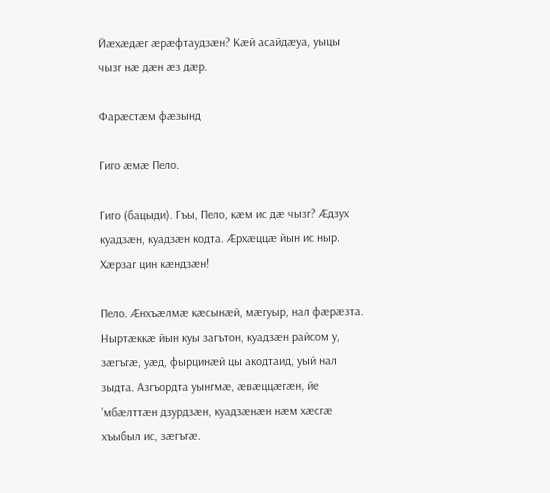Йæхæдæг æрæфтаудзæн? Кæй асайдæуа, уыцы чызг нæ дæн æз дæр.

Фарæстæм фæзынд

Гиго æмæ Пело.

Гиго (бацыди). Гъы, Пело, кæм ис дæ чызг? Æдзух куадзæн, куадзæн кодта. Æрхæццæ йын ис ныр. Хæрзаг цин кæндзæн!

Пело. Æнхъæлмæ кæсынæй, мæгуыр, нал фæрæзта. Ныртæккæ йын куы загътон, куадзæн райсом у, зæгъгæ, уæд, фырцинæй цы акодтаид, уый нал зыдта. Азгъордта уынгмæ, æвæццæгæн, йе ’мбæлттæн дзурдзæн, куадзæнæн нæм хæсгæ хъыбыл ис, зæгъгæ.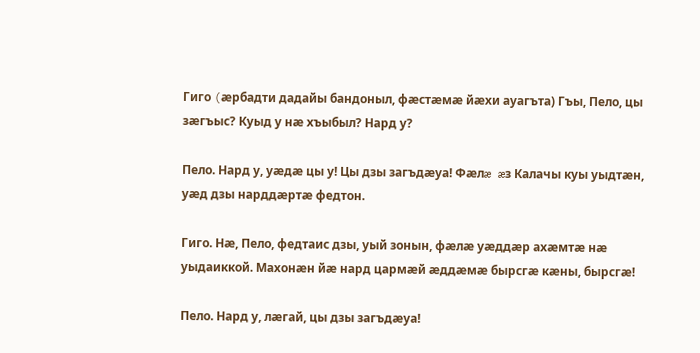Гиго (æрбадти дадайы бандоныл, фæстæмæ йæхи ауагъта) Гъы, Пело, цы зæгъыс? Куыд у нæ хъыбыл? Нард у?

Пело. Нард у, уæдæ цы у! Цы дзы загъдæуа! Фæлæ æз Калачы куы уыдтæн, уæд дзы нарддæртæ федтон.

Гиго. Нæ, Пело, федтаис дзы, уый зонын, фæлæ уæддæр ахæмтæ нæ уыдаиккой. Махонæн йæ нард цармæй æддæмæ бырсгæ кæны, бырсгæ!

Пело. Нард у, лæгай, цы дзы загъдæуа!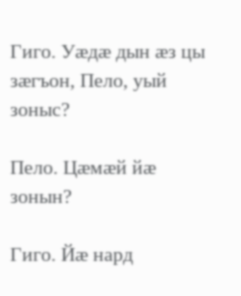Гиго. Уæдæ дын æз цы зæгъон, Пело, уый зоныс?

Пело. Цæмæй йæ зонын?

Гиго. Йæ нард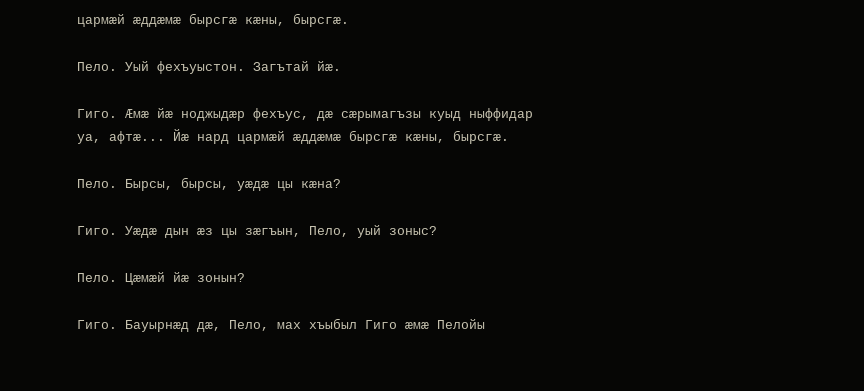цармæй æддæмæ бырсгæ кæны, бырсгæ.

Пело. Уый фехъуыстон. Загътай йæ.

Гиго. Æмæ йæ ноджыдæр фехъус, дæ сæрымагъзы куыд ныффидар уа, афтæ... Йæ нард цармæй æддæмæ бырсгæ кæны, бырсгæ.

Пело. Бырсы, бырсы, уæдæ цы кæна?

Гиго. Уæдæ дын æз цы зæгъын, Пело, уый зоныс?

Пело. Цæмæй йæ зонын?

Гиго. Бауырнæд дæ, Пело, мах хъыбыл Гиго æмæ Пелойы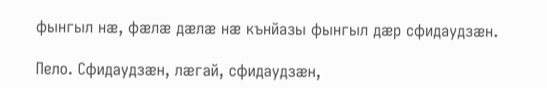фынгыл нæ, фæлæ дæлæ нæ кънйазы фынгыл дæр сфидаудзæн.

Пело. Сфидаудзæн, лæгай, сфидаудзæн,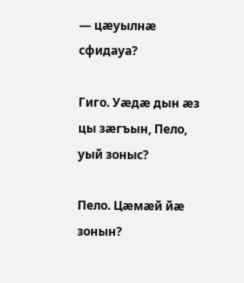— цæуылнæ сфидауа?

Гиго. Уæдæ дын æз цы зæгъын, Пело, уый зоныс?

Пело. Цæмæй йæ зонын?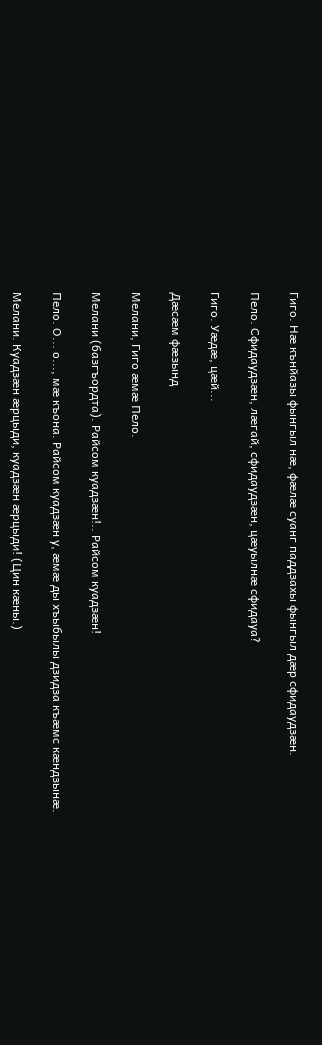Гиго. Нæ кънйазы фынгыл нæ, фæлæ суанг паддзахы фынгыл дæр сфидаудзæн.

Пело. Сфидаудзæн, лæгай, сфидаудзæн, цæуылнæ сфидауа?

Гиго. Уæдæ, цæй...

Дæсæм фæзынд

Мелани, Гиго æмæ Пело.

Мелани (базгъордта). Райсом куадзæн!.. Райсом куадзæн!

Пело. О... о..., мæ къона. Райсом куадзæн у, æмæ ды хъыбылы дзидза къæмс кæндзынæ.

Мелани. Куадзæн æрцыди, куадзæн æрцыди! (Цин кæны.)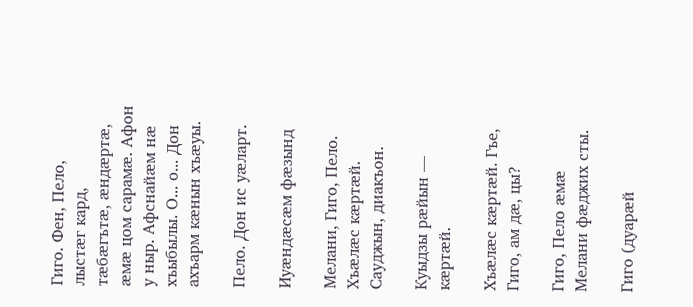Гиго. Фен, Пело, лыстæг кард, тæбæгътæ, æндæртæ, æмæ цом сарамæ. Афон у ныр. Афснайæм нæ хъыбылы. О... о... Дон ахъарм кæнын хъæуы.

Пело. Дон ис уæларт.

Иуæндæсæм фæзынд

Мелани, Гиго, Пело. Хъæлæс кæртæй. Сауджын, диакъон.

Куыдзы рæйын — кæртæй.

Xъæлæс кæртæй. Гъе, Гиго, ам дæ, цы?

Гиго, Пело æмæ Мелани фæджих сты.

Гиго (дуарæй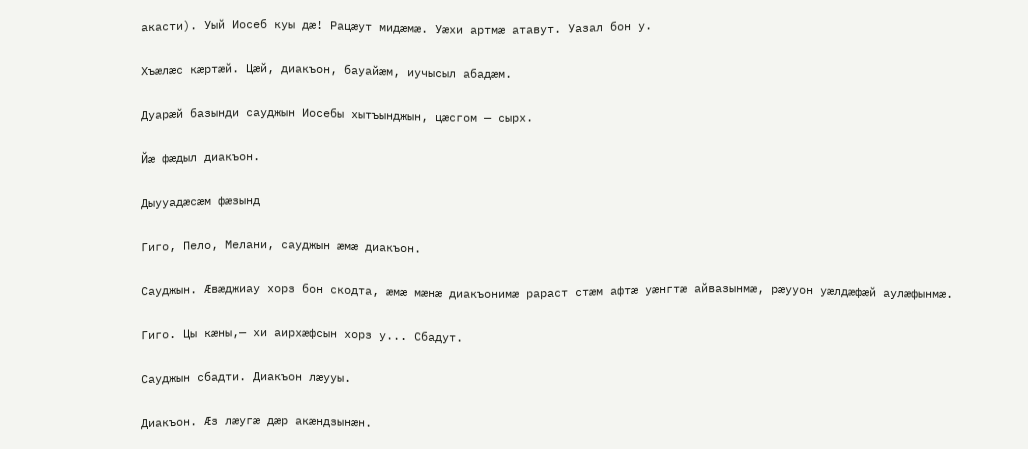акасти). Уый Иосеб куы дæ! Рацæут мидæмæ. Уæхи артмæ атавут. Уазал бон у.

Хъæлæс кæртæй. Цæй, диакъон, бауайæм, иучысыл абадæм.

Дуарæй базынди сауджын Иосебы хытъынджын, цæсгом — сырх.

Йæ фæдыл диакъон.

Дыууадæсæм фæзынд

Гиго, Пело, Мелани, сауджын æмæ диакъон.

Сауджын. Æвæджиау хорз бон скодта, æмæ мæнæ диакъонимæ рараст стæм афтæ уæнгтæ айвазынмæ, рæууон уæлдæфæй аулæфынмæ.

Гиго. Цы кæны,— хи аирхæфсын хорз у... Сбадут.

Сауджын сбадти. Диакъон лæууы.

Диакъон. Æз лæугæ дæр акæндзынæн.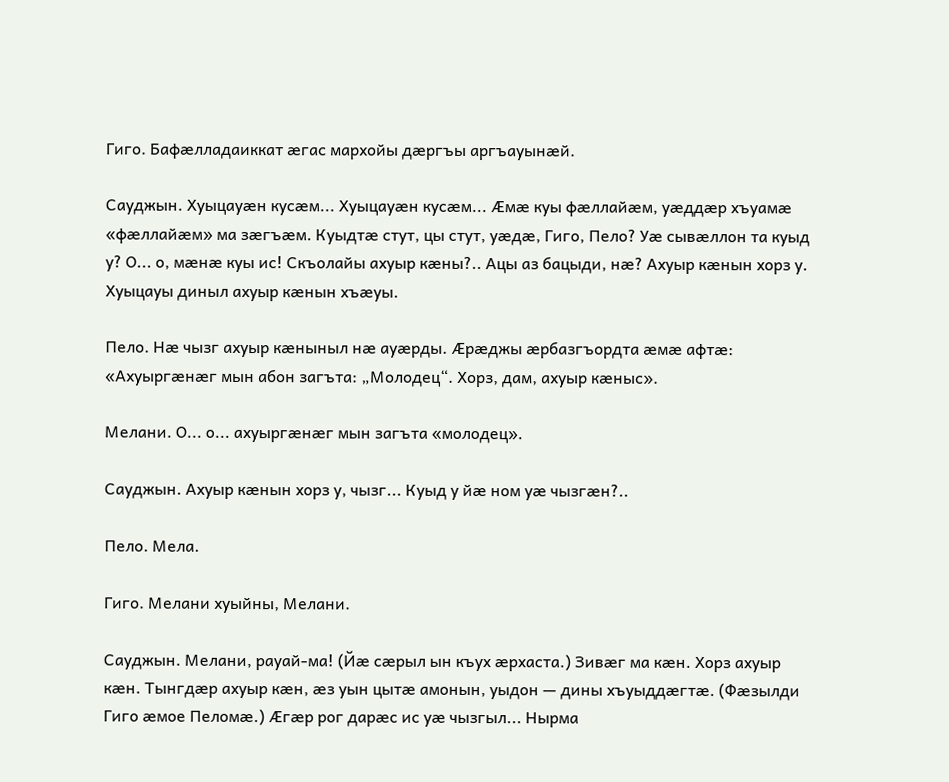Гиго. Бафæлладаиккат æгас мархойы дæргъы аргъауынæй.

Сауджын. Хуыцауæн кусæм... Хуыцауæн кусæм... Æмæ куы фæллайæм, уæддæр хъуамæ «фæллайæм» ма зæгъæм. Куыдтæ стут, цы стут, уæдæ, Гиго, Пело? Уæ сывæллон та куыд у? О... о, мæнæ куы ис! Скъолайы ахуыр кæны?.. Ацы аз бацыди, нæ? Ахуыр кæнын хорз у. Хуыцауы диныл ахуыр кæнын хъæуы.

Пело. Нæ чызг ахуыр кæныныл нæ ауæрды. Æрæджы æрбазгъордта æмæ афтæ: «Ахуыргæнæг мын абон загъта: „Молодец“. Хорз, дам, ахуыр кæныс».

Мелани. О... о... ахуыргæнæг мын загъта «молодец».

Сауджын. Ахуыр кæнын хорз у, чызг... Куыд у йæ ном уæ чызгæн?..

Пело. Мела.

Гиго. Мелани хуыйны, Мелани.

Сауджын. Мелани, рауай-ма! (Йæ сæрыл ын къух æрхаста.) Зивæг ма кæн. Хорз ахуыр кæн. Тынгдæр ахуыр кæн, æз уын цытæ амонын, уыдон — дины хъуыддæгтæ. (Фæзылди Гиго æмое Пеломæ.) Æгæр рог дарæс ис уæ чызгыл... Нырма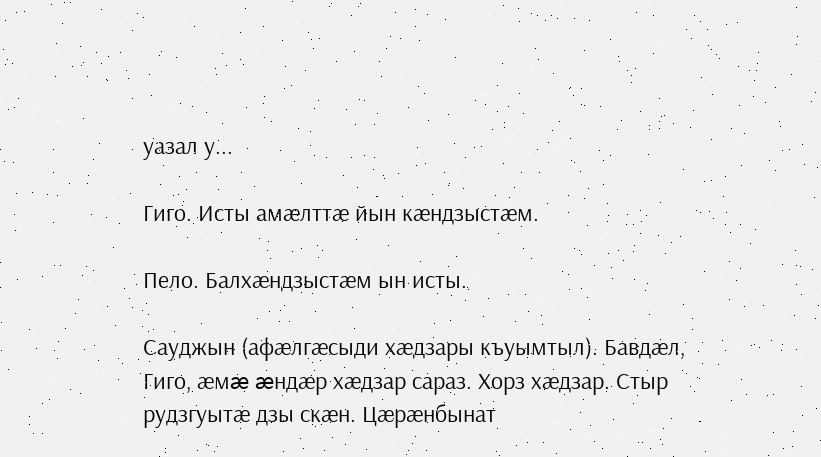уазал у...

Гиго. Исты амæлттæ йын кæндзыстæм.

Пело. Балхæндзыстæм ын исты.

Сауджын (афæлгæсыди хæдзары къуымтыл). Бавдæл, Гиго, æмæ æндæр хæдзар сараз. Хорз хæдзар. Стыр рудзгуытæ дзы скæн. Цæрæнбынат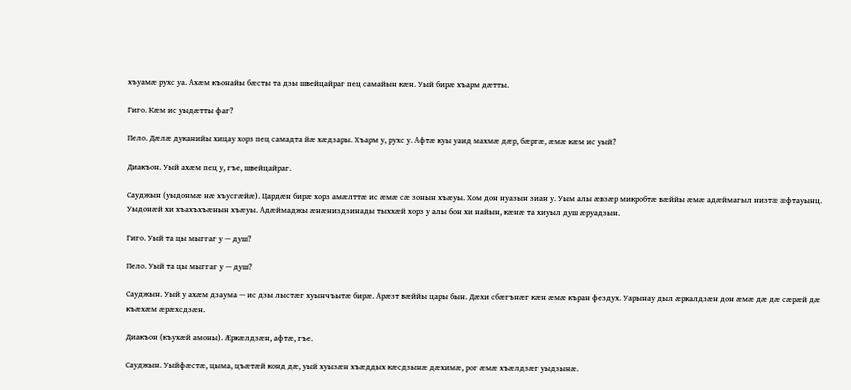хъуамæ рухс уа. Ахæм къонайы бæсты та дзы швейцайраг пец самайын кæн. Уый бирæ хъарм дæтты.

Гиго. Кæм ис уыдæтты фаг?

Пело. Дæлæ дуканийы хицау хорз пец самадта йæ хæдзары. Хъарм у, рухс у. Афтæ куы уаид махмæ дæр, бæргæ, æмæ кæм ис уый?

Диакъон. Уый ахæм пец у, гъе, швейцайраг.

Сауджын (уыдонмæ нæ хъусгæйæ). Цардæн бирæ хорз амæлттæ ис æмæ сæ зонын хъæуы. Хом дон нуазын зиан у. Уым алы æвзæр микробтæ вæййы æмæ адæймагыл низтæ æфтауынц. Уыдонæй хи хъахъхъæнын хъæуы. Адæймаджы æнæниздзинады тыххæй хорз у алы бон хи найын, кæнæ та хиуыл душ æруадзын.

Гиго. Уый та цы мыггаг у — душ?

Пело. Уый та цы мыггаг у — душ?

Сауджын. Уый у ахæм дзаума — ис дзы лыстæг хуынчъытæ бирæ. Арæзт вæййы цары бын. Дæхи сбæгънæг кæн æмæ къран фездух. Уарынау дыл æркалдзæн дон æмæ дæ дæ сæрæй дæ къæхæм æрæхсдзæн.

Диакъон (къухæй амоны). Æркæлдзæн, афтæ, гъе.

Сауджын. Уыйфæстæ, цыма, цъæтæй конд дæ, уый хуызæн хъæддых кæсдзынæ дæхимæ, рог æмæ хъæлдзæг уыдзынæ.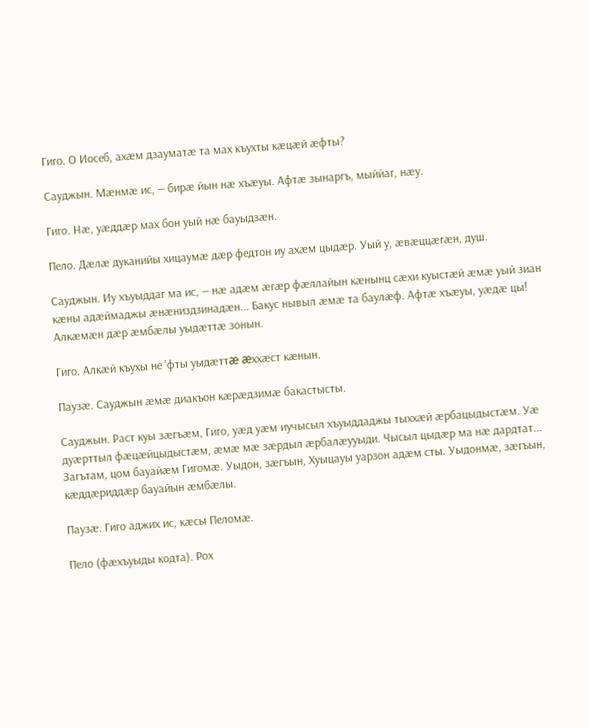Гиго. О Иосеб, ахæм дзауматæ та мах къухты кæцæй æфты?

Сауджын. Мæнмæ ис, — бирæ йын нæ хъæуы. Афтæ зынаргъ, мыййаг, нæу.

Гиго. Нæ, уæддæр мах бон уый нæ бауыдзæн.

Пело. Дæлæ дуканийы хицаумæ дæр федтон иу ахæм цыдæр. Уый у, æвæццæгæн, душ.

Сауджын. Иу хъуыддаг ма ис, — нæ адæм æгæр фæллайын кæнынц сæхи куыстæй æмæ уый зиан кæны адæймаджы æнæниздзинадæн... Бакус нывыл æмæ та баулæф. Афтæ хъæуы, уæдæ цы! Алкæмæн дæр æмбæлы уыдæттæ зонын.

Гиго. Алкæй къухы не ’фты уыдæттæ æххæст кæнын.

Паузæ. Сауджын æмæ диакъон кæрæдзимæ бакастысты.

Сауджын. Раст куы зæгъæм, Гиго, уæд уæм иучысыл хъуыддаджы тыххæй æрбацыдыстæм. Уæ дуæрттыл фæцæйцыдыстæм, æмæ мæ зæрдыл æрбалæууыди. Чысыл цыдæр ма нæ дардтат... Загътам, цом бауайæм Гигомæ. Уыдон, зæгъын, Хуыцауы уарзон адæм сты. Уыдонмæ, зæгъын, кæддæриддæр бауайын æмбæлы.

Паузæ. Гиго аджих ис, кæсы Пеломæ.

Пело (фæхъуыды кодта). Рох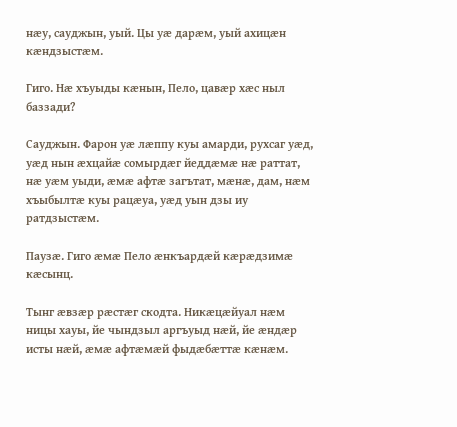нæу, сауджын, уый. Цы уæ дарæм, уый ахицæн кæндзыстæм.

Гиго. Нæ хъуыды кæнын, Пело, цавæр хæс ныл баззади?

Сауджын. Фарон уæ лæппу куы амарди, рухсаг уæд, уæд нын æхцайæ сомырдæг йеддæмæ нæ раттат, нæ уæм уыди, æмæ афтæ загътат, мæнæ, дам, нæм хъыбылтæ куы рацæуа, уæд уын дзы иу ратдзыстæм.

Паузæ. Гиго æмæ Пело æнкъардæй кæрæдзимæ кæсынц.

Тынг æвзæр рæстæг скодта. Никæцæйуал нæм ницы хауы, йе чындзыл аргъуыд нæй, йе æндæр исты нæй, æмæ афтæмæй фыдæбæттæ кæнæм.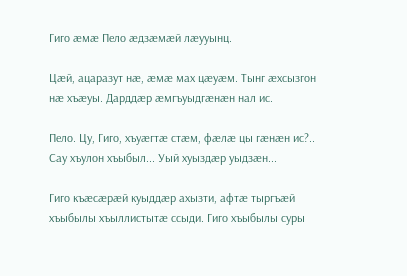Гиго æмæ Пело æдзæмæй лæууынц.

Цæй, ацаразут нæ, æмæ мах цæуæм. Тынг æхсызгон нæ хъæуы. Дарддæр æмгъуыдгæнæн нал ис.

Пело. Цу, Гиго, хъуæгтæ стæм, фæлæ цы гæнæн ис?.. Сау хъулон хъыбыл... Уый хуыздæр уыдзæн...

Гиго къæсæрæй куыддæр ахызти, афтæ тыргъæй хъыбылы хъыллистытæ ссыди. Гиго хъыбылы суры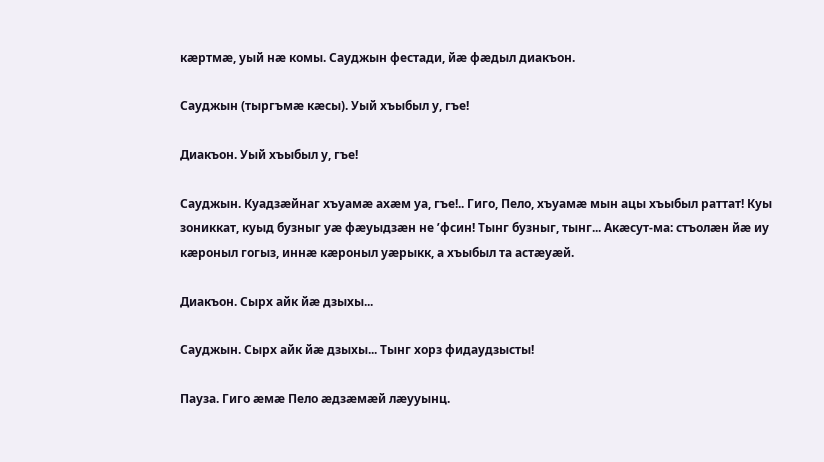кæртмæ, уый нæ комы. Сауджын фестади, йæ фæдыл диакъон.

Сауджын (тыргъмæ кæсы). Уый хъыбыл у, гъе!

Диакъон. Уый хъыбыл у, гъе!

Сауджын. Куадзæйнаг хъуамæ ахæм уа, гъе!.. Гиго, Пело, хъуамæ мын ацы хъыбыл раттат! Куы зониккат, куыд бузныг уæ фæуыдзæн не ’фсин! Тынг бузныг, тынг... Акæсут-ма: стъолæн йæ иу кæроныл гогыз, иннæ кæроныл уæрыкк, а хъыбыл та астæуæй.

Диакъон. Сырх айк йæ дзыхы...

Сауджын. Сырх айк йæ дзыхы... Тынг хорз фидаудзысты!

Пауза. Гиго æмæ Пело æдзæмæй лæууынц.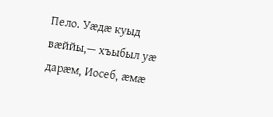Пело. Уæдæ куыд вæййы,— хъыбыл уæ дарæм, Иосеб, æмæ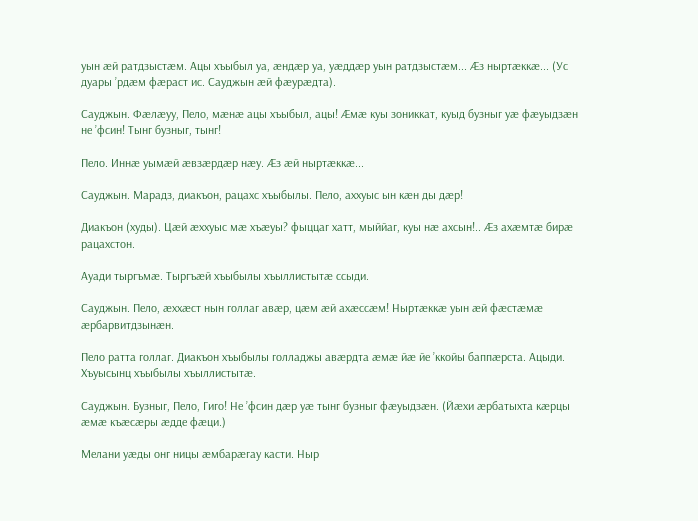уын æй ратдзыстæм. Ацы хъыбыл уа, æндæр уа, уæддæр уын ратдзыстæм... Æз ныртæккæ... (Ус дуары ’рдæм фæраст ис. Сауджын æй фæурæдта).

Сауджын. Фæлæуу, Пело, мæнæ ацы хъыбыл, ацы! Æмæ куы зониккат, куыд бузныг уæ фæуыдзæн не ’фсин! Тынг бузныг, тынг!

Пело. Иннæ уымæй æвзæрдæр нæу. Æз æй ныртæккæ...

Сауджын. Марадз, диакъон, рацахс хъыбылы. Пело, аххуыс ын кæн ды дæр!

Диакъон (худы). Цæй æххуыс мæ хъæуы? фыццаг хатт, мыййаг, куы нæ ахсын!.. Æз ахæмтæ бирæ рацахстон.

Ауади тыргъмæ. Тыргъæй хъыбылы хъыллистытæ ссыди.

Сауджын. Пело, æххæст нын голлаг авæр, цæм æй ахæссæм! Ныртæккæ уын æй фæстæмæ æрбарвитдзынæн.

Пело ратта голлаг. Диакъон хъыбылы голладжы авæрдта æмæ йæ йе ’ккойы баппæрста. Ацыди. Хъуысынц хъыбылы хъыллистытæ.

Сауджын. Бузныг, Пело, Гиго! Не ’фсин дæр уæ тынг бузныг фæуыдзæн. (Йæхи æрбатыхта кæрцы æмæ къæсæры æдде фæци.)

Мелани уæды онг ницы æмбарæгау касти. Ныр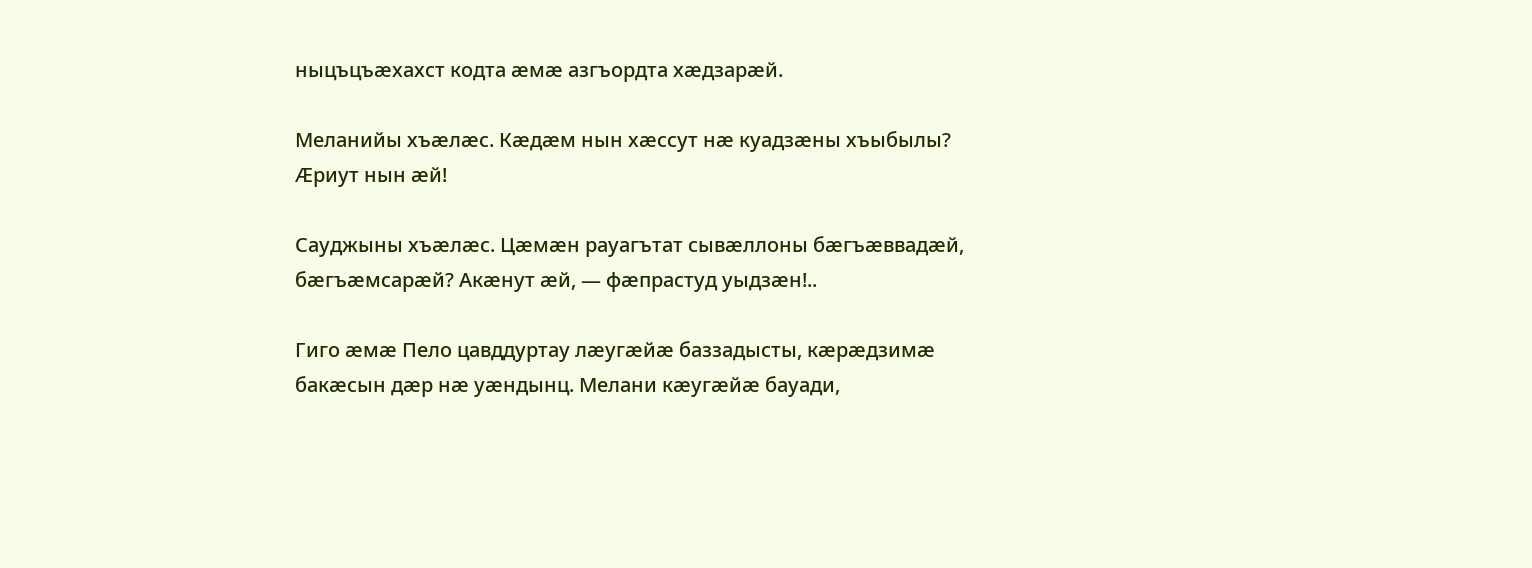ныцъцъæхахст кодта æмæ азгъордта хæдзарæй.

Меланийы хъæлæс. Кæдæм нын хæссут нæ куадзæны хъыбылы? Æриут нын æй!

Сауджыны хъæлæс. Цæмæн рауагътат сывæллоны бæгъæввадæй, бæгъæмсарæй? Акæнут æй, — фæпрастуд уыдзæн!..

Гиго æмæ Пело цавддуртау лæугæйæ баззадысты, кæрæдзимæ бакæсын дæр нæ уæндынц. Мелани кæугæйæ бауади,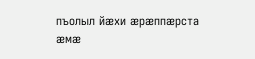пъолыл йæхи æрæппæрста æмæ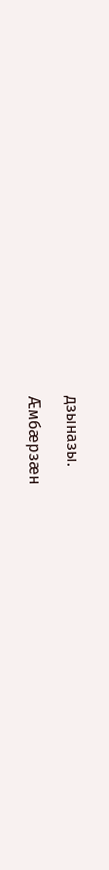дзыназы.

Æмбæрзæн